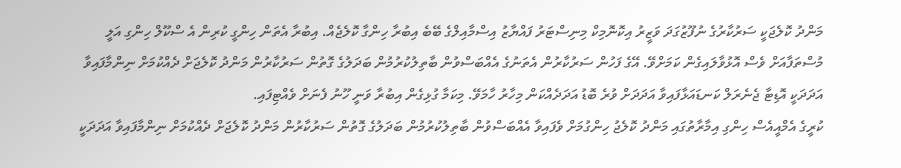މަންދު ކޮލެޖަކީ ސަރުކާރުގެ ނުފޫޒުގަދަ ވަޒީރު އިކޮނޮމިކް މިނިސްޓަރު ފައްޔާޒު އިސްމާއިލްގެ ބޭބެ އިބުރާ ހިންގާ ކޮލެޖެއް. އިބުރާ އެތަން ހިންގީ ކުރިން އެ ސްކޫލް ހިންގި އަލީ މުސްތަފާއަށް ވެސް އޮޅުވާލައިގެން ކަމަށްވޭ. އޭގެ ފަހުން ސަރުކާރުން އެތަނުގެ އެއްބަސްވުން ބާތިލުކުރުމުން ބަދަލުގެ ގޮތުން ސަރުކާރުން މަންދު ކޮލެޖަށް ދެއްކުމަށް ނިންމާފައިވާ އަދަދަކީ އޮޑިޓާ ޖެނެރަލް ކަނޑައަޅާފައިވާ އަދަދަށް ވުރެ ބޮޑު އަދަދެއްކަން މިހާރު ހާމަވޭ. މިކަމާ ގުޅިގެން އިބުރާ ވަނީ ހޫނު ފެނަށް ވެއްޓިފައި.
ކުރީގެ އެމްއީއެސް ހިންގި އިމާރާތުގައި މަންދު ކޮލެޖު ހިންގުމަށް ވެފައިވާ އެއްބަސްވުން ބާތިލުކުރުމުން ބަދަލުގެ ގޮތުން ސަރުކާރުން މަންދު ކޮލެޖަށް ދެއްކުމަށް ނިންމާފައިވާ އަދަދަކީ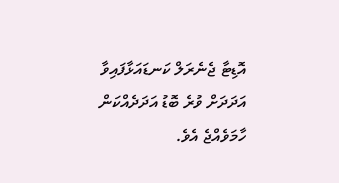އޮޑިޓާ ޖެނެރަލް ކަނޑައަޅާފައިވާ އަދަދަށް ވުރެ ބޮޑު އަދަދެއްކަން ހާމަވެއްޖެ އެވެ.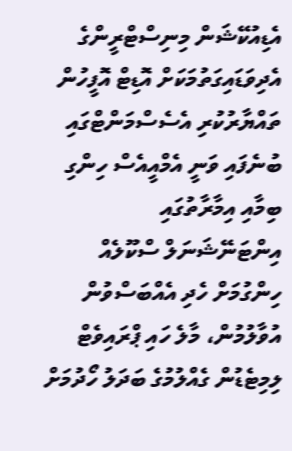އެޑިއުކޭޝަން މިނިސްޓްރީންގެ އެދިވަޑައިގަތުމަކަށް އޮޑިޓް އޮފީހުން ތައްޔާރުކުރި އެސެސްމަންޓްގައި ބުނެފައި ވަނީ އެމްއީއެސް ހިންގި ބިމާއި އިމާރާތުގައި އިންޓަނޭޝަނަލް ސްކޫލެއް ހިންގުމަށް ހެދި އެއްބަސްވުން އުވާލުމުން، މާލެ ހައި ޕްރައިވެޓް ލިމިޓެޑުން ގެއްލުމުގެ ބަދަލު ހޯދުމަށް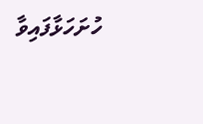ހުށަހަޅާފައިވާ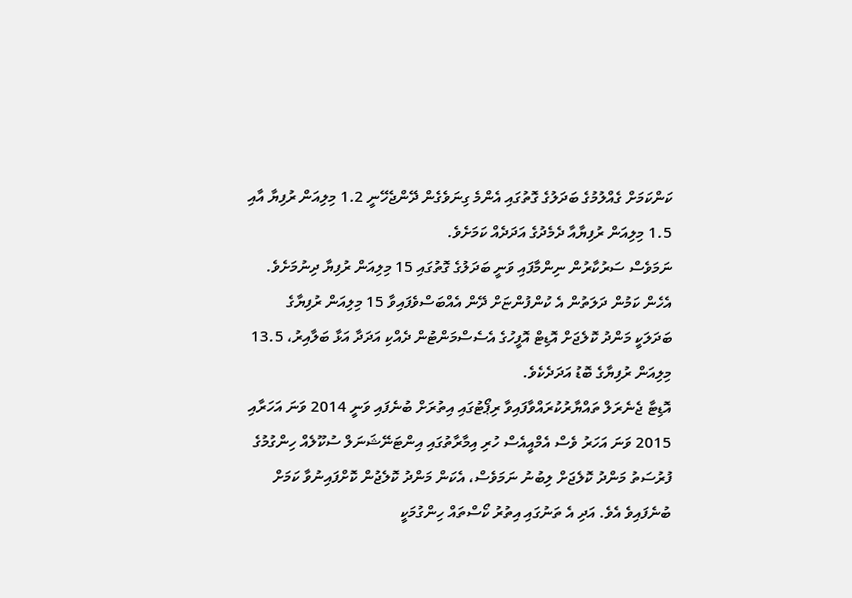ކަންކަމަށް ގެއްލުމުގެ ބަދަލުގެ ގޮތުގައި އެންމެ ގިނަވެގެން ދޭންޖެހޭނީ 1.2 މިލިއަން ރުފިޔާ އާއި 1.5 މިލިއަން ރުފިޔާއާ ދެމެދުގެ އަދަދެއް ކަމަށެވެ.
ނަމަވެސް ސަރުކާރުން ނިންމާފައި ވަނީ ބަދަލުގެ ގޮތުގައި 15 މިލިއަން ރުފިޔާ ދިނުމަށެވެ. އެހެން ކަމުން ދަލަތުން އެ ކުންފުންޏަށް ދޭން އެއްބަސްވެފައިވާ 15 މިލިއަން ރުފިޔާގެ ބަދަލަކީ މަންދު ކޮލެޖަށް އޮޑިޓް އޮފީހުގެ އެސެސްމަންޓުން ދެއްކި އަދަދާ އަޅާ ބަލާއިރު، 13.5 މިލިއަން ރުފިޔާގެ ބޮޑު އަދަދެކެވެ.
އޮޑިޓާ ޖެނެރަލް ތައްޔާރުކުރައްވާފައިވާ ރިޕޯޓުގައި އިތުރަށް ބުނެފައި ވަނީ 2014 ވަނަ އަހަރާއި 2015 ވަނަ އަހަރު ވެސް އެމްއީއެސް ހުރި އިމާރާތުގައި އިންޓަނޭޝަނަލް ސުކޫލެއް ހިންގުމުގެ ފުރުސަތު މަންދު ކޮލެޖަށް ލިބުނު ނަމަވެސް، އެކަން މަންދު ކޮލެޖުން ކޮށްފައިނުވާ ކަމަށް ބުނެފައިވެ އެވެ. އަދި އެ ތަނުގައި އިތުރު ކޯސްތައް ހިންގުމަކީ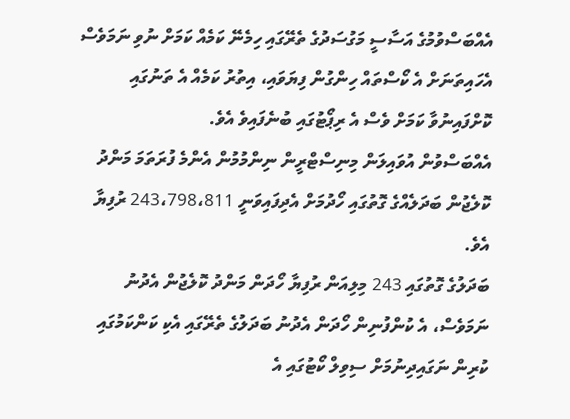އެއްބަސްވުމުގެ އަސާސީ މަގުސަދުގެ ތެރޭގައި ހިމެނޭ ކަމެއް ކަމަށް ނުވި ނަމަވެސް އެހައިތަނަށް އެ ކޯސްތައް ހިންގުން ފިޔަވައި، އިތުރު ކަމެއް އެ ތަނުގައި ކޮށްފައިނުވާ ކަމަށް ވެސް އެ ރިޕޯޓުގައި ބުނެފައިވެ އެވެ.
އެއްބަސްވުން އުވައިލަން މިނިސްޓްރީން ނިންމުމުން އެންމެ ފުރަތަމަ މަންދު ކޮލެޖުން ބަދަލެއްގެ ގޮތުގައި ހޯދުމަށް އެދިފައިވަނީ 243،798،811 ރުފިޔާ އެވެ.
ބަދަލުގެ ގޮތުގައި 243 މިލިއަން ރުފިޔާ ހޯދަން މަންދު ކޮލެޖުން އެދުނު ނަމަވެސް، އެ ކުންފުނިން ހޯދަން އެދުނު ބަދަލުގެ ތެރޭގައި އެކި ކަންކަމުގައި ކުރިން ނަގައިދިނުމަށް ސިވިލް ކޯޓުގައި އެ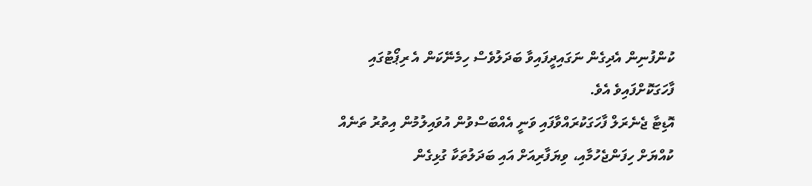ކުންފުނިން އެދިގެން ނަގައިދީފައިވާ ބަދަލުވެސް ހިމެނޭކަން އެ ރިޕޯޓުގައި ފާހަގަކޮށްފައިވެ އެވެ.
އޮޑިޓާ ޖެނެރަލް ފާހަގަކުރައްވާފައި ވަނީ އެއްބަސްވުން އުވައިލުމުން އިތުރު ތަނެއް ކުއްޔަށް ހިފަންޖެހުމާއި، ވިޔަފާރިއަށް އައި ބަދަލުތަކާ ގުޅިގެން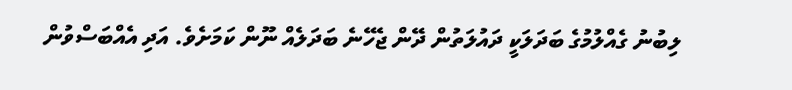ލިބުނު ގެއްލުމުގެ ބަދަލަކީ ދައުލަތުން ދޭން ޖެހޭނެ ބަދަލެއް ނޫން ކަމަށެވެ. އަދި އެއްބަސްވުން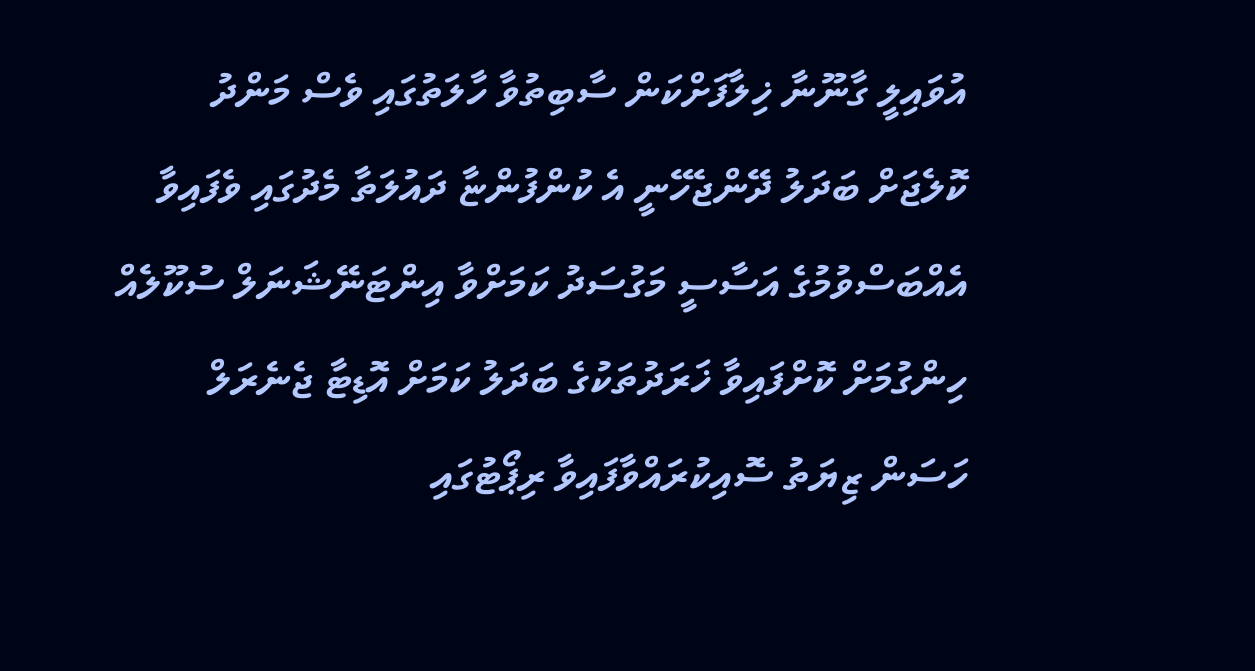އުވައިލީ ގާނޫނާ ޚިލާފަށްކަން ސާބިތުވާ ހާލަތުގައި ވެސް މަންދު ކޮލެޖަށް ބަދަލު ދޭންޖެހޭނީ އެ ކުންފުންޏާ ދައުލަތާ މެދުގައި ވެފައިވާ އެއްބަސްވުމުގެ އަސާސީ މަގުސަދު ކަމަށްވާ އިންޓަނޭޝަނަލް ސުކޫލެއް ހިންގުމަށް ކޮށްފައިވާ ޚަރަދުތަކުގެ ބަދަލު ކަމަށް އޮޑިޓާ ޖެނެރަލް ހަސަން ޒިޔަތު ސޮއިކުރައްވާފައިވާ ރިޕޯޓުގައި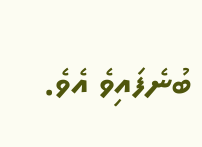ބުނެފައިވެ އެވެ.